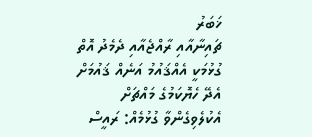ޚަބަރު
ޗައިނާއާއި ރާއްޖެއާއި ދެމެދު އޮތް ގުޅުމަކީ އެއްޤައުމު އަނެއް ޤައުމަށް އެދޭ ހެޔޮކަމުގެ މައްޗަށް އެކުލެވިގެންވާ ގުޅުމެއް: ރައީސް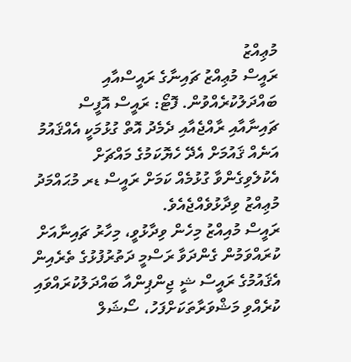މުޢިއްޒު
ރައީސް މުޢިއްޒު ޗައިނާގެ ރައީސްއާއި ބައްދަލުކުރެއްވުން. ފޮޓޯ: ރައީސް އޮފީސް
ޗައިނާއާއި ރާއްޖެއާއި ދެމެދު އޮތް ގުޅުމަކީ އެއްޤައުމު އަނެއް ޤައުމަށް އެދޭ ހެޔޮކަމުގެ މައްޗަށް އެކުލެވިގެންވާ ގުޅުމެއް ކަމަށް ރައީސް ޑރ މުޙައްމަދު މުޢިއްޒު ވިދާޅުވެއްޖެއެވެ.
ރައީސް މުއިއްޒު މިހެން ވިދާޅުވީ، މިހާރު ޗައިނާއަށް ކުރައްވަމުން ގެންދަވާ ރަސްމީ ދަތުރުފުޅުގެ ތެރެއިން އެޤައުމުގެ ރައީސް ޝީ ޖިންޕިންއާ ބައްދަލުކުރައްވައި ކުރެއްވި މަޝްވަރާތަކަށްފަހު، ސޯޝަލް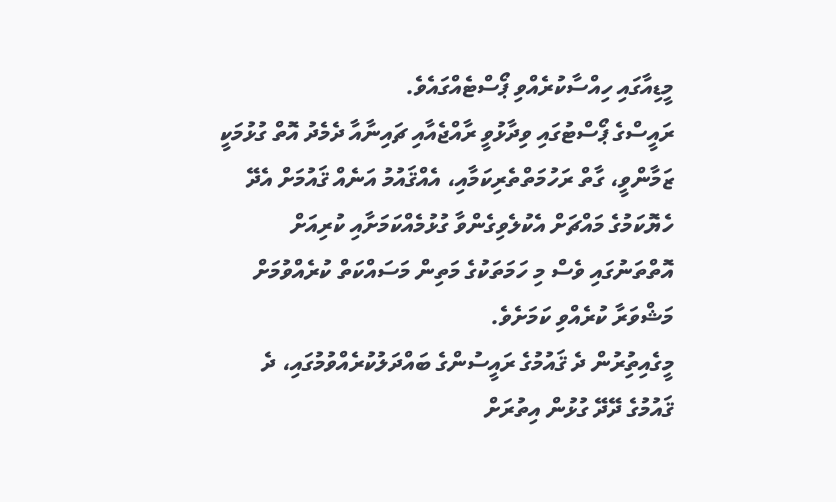މީޑިއާގައި ހިއްސާކުރެއްވި ޕޯސްޓެއްގައެވެ.
ރައީސްގެ ޕޯސްޓުގައި ވިދާޅުވީ ރާއްޖެއާއި ޗައިނާއާ ދެމެދު އޮތް ގުޅުމަކީ ޒަމާންވީ، ގާތް ރަހުމަތްތެރިކަމާއި، އެއްޤައުމު އަނެއް ޤައުމަށް އެދޭ ހެޔޮކަމުގެ މައްޗަށް އެކުލެވިގެންވާ ގުޅުމެއްކަމަށާއި ކުރިއަށް އޮތްތަނުގައި ވެސް މި ހަމަތަކުގެ މަތިން މަސައްކަތް ކުރެއްވުމަށް މަޝްވަރާ ކުރެއްވި ކަމަށެވެ.
މީގެއިތުިރުން ދެ ޤައުމުގެ ރައީސުންގެ ބައްދަލުކުރެއްވުމުގައި، ދެ ޤައުމުގެ ދޭދޭ ގުޅުން އިތުރަށް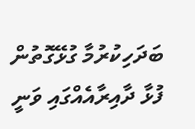ބަދަހިކުރުމާ ގުޅޭގޮތުން ފުޅާ ދާއިރާއެއްގައި ވަނީ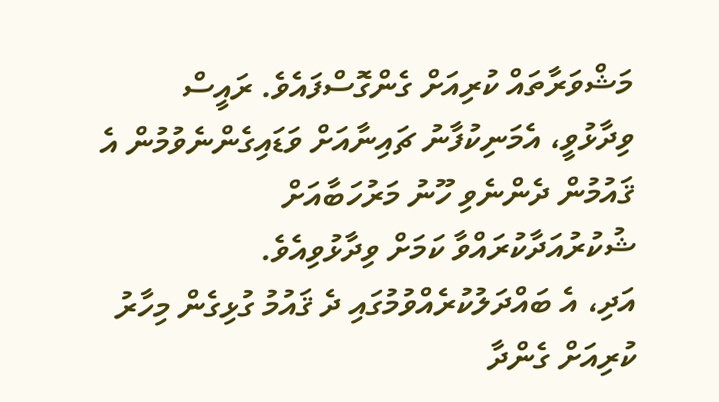މަޝްވަރާތައް ކުރިއަށް ގެންގޮސްފައެވެ. ރައީސް ވިދާޅުވީ، އެމަނިކުފާނު ޗައިނާއަށް ވަޑައިގެންނެވުމުން އެ ޤައުމުން ދެންނެވި ހޫނު މަރުހަބާއަށް ޝުކުރުއަދާކުރައްވާ ކަމަށް ވިދާޅުވިއެވެ.
އަދި، އެ ބައްދަލުކުރެއްވުމުގައި ދެ ޤައުމު ގުޅިގެން މިހާރު ކުރިއަށް ގެންދާ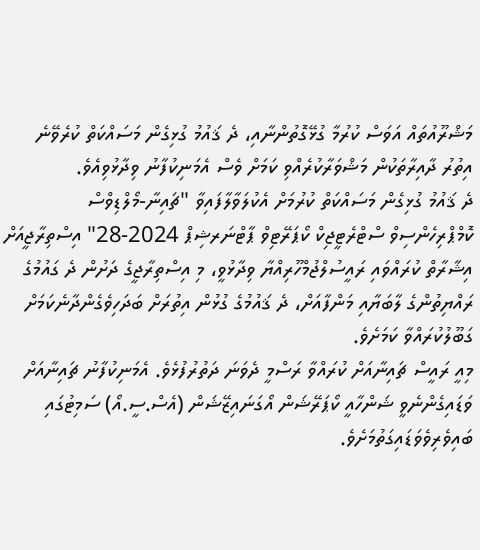މަޝްރޫއުތައް އަވަސް ކުރުމާ ގުޅޭގޮތުންނާއި، ދެ ޤައުމު ގުޅިގެން މަސައްކަތް ކުރެވޭނެ އިތުރު ދާއިރާތަކުން މަޝްވަރާކުރެއްވި ކަމަށް ވެސް އެމަނިކުފާނު ވިދާޅުވިއެވެ.
ދެ ޤައުމު ގުޅިގެން މަސައްކަތް ކުރުމަށް އެކުލަވާލާފައިވާ "ޗައިނާ-މޯލްޑިވްސް ކޮމްޕްރިހެންސިވް ސްޓްރެޓީޖިކް ކޯޕަރޭޓިވް ޕާޓްނަރޝިޕް 2024-28" އިސްތިރާޖީއަށް އިޝާރާތް ކުރައްވައި ރައީސުލްޖުމްހޫރިއްޔާ ވިދާޅުވީ، މި އިސްތިރާޖީގެ ދަށުން ދެ ގައުމުގެ ރައްޔިތުންގެ ލާބަޔާއި މަންފާއަށް، ދެ ޤައުމުގެ ގުޅުން އިތުރަށް ބަދަހިވެގެންދާނެކަމަށް ގަބޫލުކުރައްވާ ކަމަށެވެ.
މިއީ ރައީސް ޗައިނާއަށް ކުރައްވާ ރަސްމީ ދެވަނަ ދަތުރުފުޅެވެ. އެމަނިކުފާނު ޗައިނާއަށް ވަޑައިގެންނެވީ ޝަންހާއީ ކޯޕަރޭޝަން އޯގަނައިޒޭޝަން (އެސް.ސީ.އޯ) ސަމިޓުގައި ބައިވެރިވެވަޑައިގަތުމަށެވެ.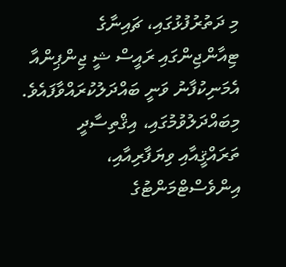މި ދަތުރުފުޅުގައި، ޗައިނާގެ ޓިއާންޖިންގައި ރައީސް ޝީ ޖިންޕިންއާ އެމަނިކުފާނު ވަނީ ބައްދަލުކުރައްވާފައެވެ.
މިބައްދަލުވުމުގައި، އިޤްތިސާދީ ތަރައްޤީއާއި ވިޔަފާރިއާއި، އިންވެސްޓްމަންޓުގެ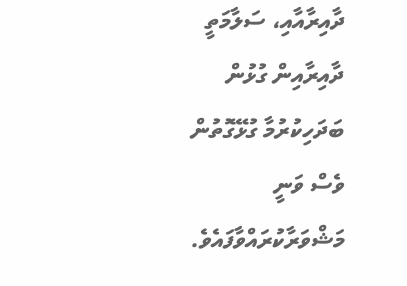ދާއިރާއާއި، ސަލާމަތީ ދާއިރާއިން ގުޅުން ބަދަހިކުރުމާ ގުޅޭގޮތުން ވެސް ވަނީ މަޝްވަރާކުރައްވާފައެވެ.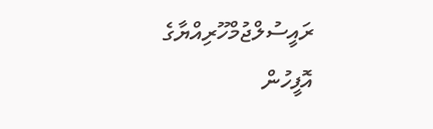ރައީސުލްޖުމްހޫރިއްޔާގެ އޮފީހުން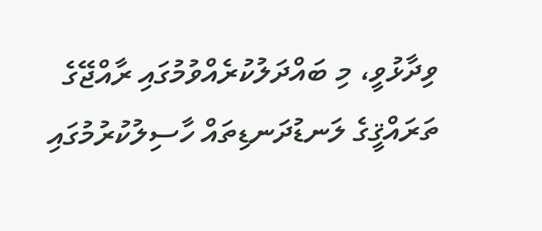ވިދާޅުވީ، މި ބައްދަލުކުރެއްވުމުގައި ރާއްޖޭގެ ތަރައްޤީގެ ލަނޑުދަނޑިތައް ހާސިލުކުރުމުގައި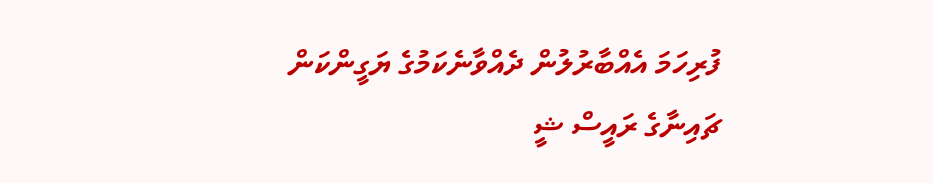ފުރިހަމަ އެއްބާރުލުން ދެއްވާނެކަމުގެ ޔަގީންކަން ޗައިނާގެ ރައީސް ޝީ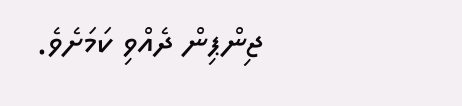ޖިންޕިން ދެއްވި ކަމަށެވެ.